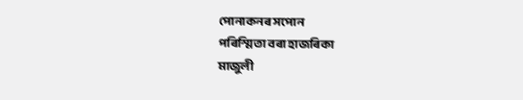পোনাকনৰ সপোন
পৰিস্মিতা বৰা হাজৰিকা
মাজুলী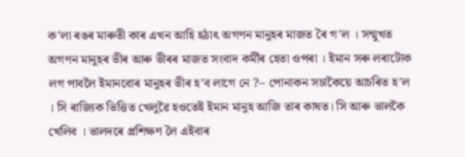ক’লা ৰঙৰ মাৰুতী কাৰ এখন আহি হঠাৎ অগণন মানুহৰ মাজত ৰৈ গ’ল । সন্মুখত অগণন মানুহৰ ভীৰ আৰু ভীৰৰ মাজত সংবাদ কৰ্মীৰ হেতা ওপৰা । ইমান সৰু লৰাটোক লগ পাবলৈ ইমানবোৰ মানুহৰ ভীৰ হ’ব লাগে নে ?– পোনাকন সচাকৈয়ে আচৰিত হ’ল । সি ৰাজ্যিক ভিত্তিত খেলুৱৈ হওতেই ইমান মানুহ আজি তাৰ কাষত। সি আৰু ভালকৈ খেলিব । ভালদৰে প্ৰশিক্ষণ লৈ এইবাৰ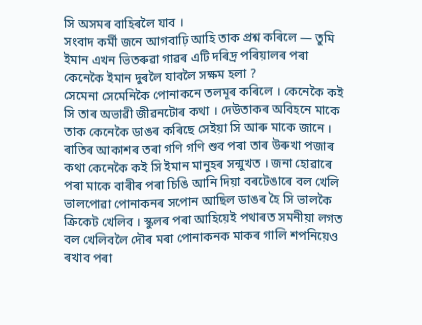সি অসমৰ বাহিৰলৈ যাব ।
সংবাদ কৰ্মী জনে আগবাঢ়ি আহি তাক প্ৰশ্ন কৰিলে — তুমি ইমান এখন ভিতৰুৱা গাৱৰ এটি দৰিদ্ৰ পৰিয়ালৰ পৰা কেনেকৈ ইমান দুৰলৈ যাবলৈ সক্ষম হলা ?
সেমেনা সেমেনিকৈ পোনাকনে তলমূৰ কৰিলে । কেনেকৈ কই সি তাৰ অভাৱী জীৱনটোৰ কথা । দেউতাকৰ অবিহনে মাকে তাক কেনেকৈ ডাঙৰ কৰিছে সেইয়া সি আৰু মাকে জানে । ৰাতিৰ আকাশৰ তৰা গণি গণি শুব পৰা তাৰ উৰুখা পজাৰ কথা কেনেকৈ কই সি ইমান মানুহৰ সন্মুখত । জনা হোৱাৰে পৰা মাকে বাৰীৰ পৰা চিঙি আনি দিয়া বৰটেঙাৰে বল খেলি ভালপোৱা পোনাকনৰ সপোন আছিল ডাঙৰ হৈ সি ভালকৈ ক্ৰিকেট খেলিব । স্কুলৰ পৰা আহিয়েই পথাৰত সমনীয়া লগত বল খেলিবলৈ দৌৰ মৰা পোনাকনক মাকৰ গালি শপনিয়েও ৰখাব পৰা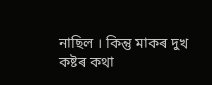নাছিল । কিন্তু মাকৰ দুখ কষ্টৰ কথা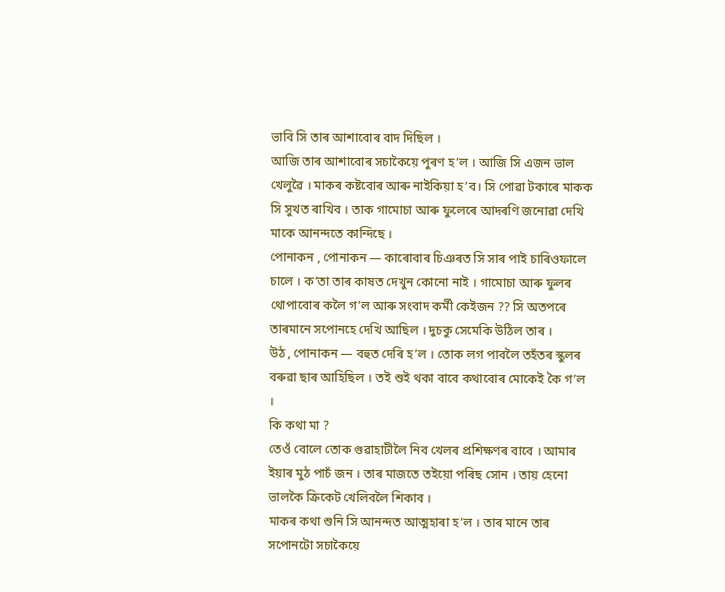ভাবি সি তাৰ আশাবোৰ বাদ দিছিল ।
আজি তাৰ আশাবোৰ সচাকৈয়ে পুৰণ হ’ল । আজি সি এজন ভাল খেলুৱৈ । মাকৰ কষ্টবোৰ আৰু নাইকিয়া হ’ব। সি পোৱা টকাৰে মাকক সি সুখত ৰাখিব । তাক গামোচা আৰু ফুলেৰে আদৰণি জনোৱা দেখি মাকে আনন্দতে কান্দিছে ।
পোনাকন , পোনাকন — কাৰোবাৰ চিঞৰত সি সাৰ পাই চাৰিওফালে চালে । ক’তা তাৰ কাষত দেখুন কোনো নাই । গামোচা আৰু ফুলৰ থোপাবোৰ কলৈ গ’ল আৰু সংবাদ কৰ্মী কেইজন ?? সি অতপৰে তাৰমানে সপোনহে দেখি আছিল । দুচকু সেমেকি উঠিল তাৰ ।
উঠ , পোনাকন — বহুত দেৰি হ’ল । তোক লগ পাবলৈ তহঁতৰ স্কুলৰ বৰুৱা ছাৰ আহিছিল । তই শুই থকা বাবে কথাবোৰ মোকেই কৈ গ’ল ।
কি কথা মা ?
তেওঁ বোলে তোক গুৱাহাটীলৈ নিব খেলৰ প্ৰশিক্ষণৰ বাবে । আমাৰ ইয়াৰ মুঠ পাচঁ জন । তাৰ মাজতে তইয়ো পৰিছ সোন । তায় হেনো ভালকৈ ক্ৰিকেট খেলিবলৈ শিকাব ।
মাকৰ কথা শুনি সি আনন্দত আত্মহাৰা হ’ল । তাৰ মানে তাৰ সপোনটো সচাকৈয়ে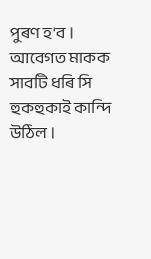পুৰণ হ’ব । আবেগত মাকক সাবটি ধৰি সি হুকহুকাই কান্দি উঠিল ।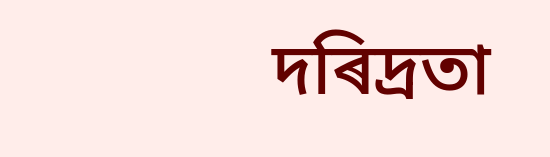দৰিদ্ৰতা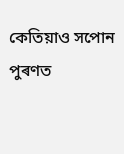কেতিয়াও সপোন পুৰণত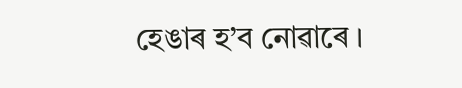হেঙাৰ হ’ব নোৱাৰে ।